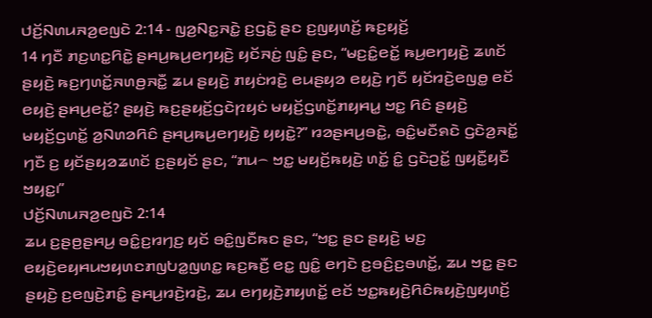ꤓꤢꤩ꤬ꤡꤛꤣꤏꤤ꤬ꤕꤜꤢꤧ 2:14 - ꤜꤤ꤬ꤡꤢ꤭ꤏꤢꤧ꤭ ꤢ꤬ꤞꤢꤧ꤭ ꤔꤢ ꤢ꤬ꤜꤟꤛꤢꤩ꤬ ꤒꤢ꤬ꤟꤢꤩ꤬
14 ꤚꤢꤪ ꤊꤢ꤬ꤛꤢ꤭ꤖꤢꤧ꤭ ꤔꤌꤣ꤬ꤒꤣ꤬ꤕꤚꤟꤢꤧ꤬ ꤟꤢꤩꤏꤢꤦ꤬ ꤜꤢꤨ꤭ ꤔꤢ, “ꤗꤢ꤬ꤢꤨ꤭ꤕꤢꤩ꤭ ꤒꤣ꤬ꤕꤚꤟꤢꤧ꤬ ꤘꤛꤢꤩ ꤔꤟꤢꤧ꤬ ꤒꤢ꤬ꤚꤛꤢꤩ꤭ꤏꤛꤥ꤬ꤏꤢꤪ꤭ ꤘꤣ ꤔꤟꤢꤧ꤬ ꤊꤟꤢꤦꤙꤢꤧ꤬ ꤕꤣꤔꤟꤤ ꤕꤟꤢꤧ꤬ ꤚꤢꤪ ꤟꤢꤩꤙꤢꤧ꤬ꤕꤜꤥ꤭ ꤕꤢꤩ ꤕꤟꤢꤧ꤬ ꤔꤌꤣ꤬ꤕꤢꤩ꤭? ꤔꤟꤢꤧ꤬ ꤒꤢ꤬ꤔꤟꤢꤩ꤬ꤞꤢꤧꤐꤟꤢꤦ ꤗꤟꤢꤩ꤬ꤞꤛꤢꤩ꤭ꤊꤟꤌꤣ꤭ ꤠꤢ꤭ ꤖꤢꤨ ꤔꤟꤢꤧ꤬ ꤗꤟꤢꤩ꤬ꤞꤛꤢꤩ꤭ ꤤ꤬ꤡꤛꤤꤖꤢꤨ ꤔꤌꤣ꤬ꤒꤣ꤬ꤕꤚꤟꤢꤧ꤬ ꤟꤟꤢꤧ꤭?” ꤙꤤꤔꤌꤣ꤬ꤋꤢꤧ꤭, ꤋꤢꤨ꤭ꤗꤢꤪꤎꤢꤧ ꤞꤢꤧꤤ꤬ꤏꤢꤩ꤭ ꤚꤢꤪ ꤢ꤬ ꤟꤢꤩꤔꤟꤤꤘꤛꤢꤩ ꤢ꤬ꤔꤟꤢꤩ ꤔꤢ, “ꤊꤣ꤮ ꤠꤢ꤭ ꤗꤟꤢꤩ꤬ꤒꤟꤢꤧ꤬ ꤛꤢꤩ꤭ ꤢꤨ꤭ ꤞꤢꤧꤑꤢꤩ꤭ ꤜꤟꤢꤪ꤭ꤟꤢꤪ ꤠꤟꤢ꤭꤯”
ꤓꤢꤩ꤬ꤡꤛꤣꤏꤤ꤬ꤕꤜꤢꤧ 2:14
ꤘꤣ ꤢ꤬ꤔꤥ꤬ꤔꤌꤣ꤬ ꤋꤢꤨ꤭ꤢ꤬ꤙꤚꤢ꤬ ꤟꤢꤩ ꤋꤢꤨ꤭ꤜꤢꤪꤒꤢ ꤔꤢ, “ꤠꤢ꤭ ꤔꤢ ꤔꤟꤢꤧ꤬ ꤗꤢ꤬ ꤕꤟꤢꤧ꤬ꤕꤟꤌꤣꤠꤟꤛꤢꤊꤜꤝꤤ꤭ꤜꤛꤢ꤭ ꤒꤢ꤬ꤒꤢꤪ꤬ ꤕꤢ꤭ ꤜꤢꤨ꤭ ꤕꤚꤢꤧ ꤢ꤬ꤋꤢꤨ꤬ꤢ꤬ꤋꤛꤢꤩ꤭, ꤘꤣ ꤠꤢ꤭ ꤔꤢ ꤔꤟꤢꤧ꤬ ꤢ꤬ꤕꤜꤢꤧ꤬ꤊꤢꤨ꤭ ꤔꤌꤣ꤬ꤙꤢꤧ꤬ꤙꤢꤧ꤬, ꤘꤣ ꤕꤚꤟꤢꤧ꤬ꤊꤟꤛꤢꤩ꤭ ꤕꤢꤩ ꤠꤢ꤭ꤒꤟꤢꤧ꤬ꤖꤢꤨꤒꤟꤢꤧ꤬ꤜꤟꤛꤢꤩ꤬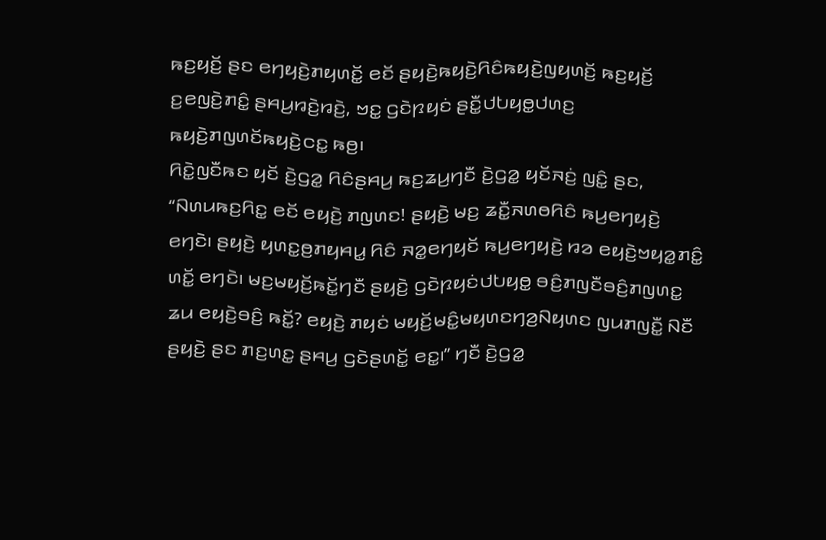ꤒꤢ꤬ꤟꤢꤩ꤬ ꤔꤢ ꤕꤚꤟꤢꤧ꤬ꤊꤟꤛꤢꤩ꤭ ꤕꤢꤩ ꤔꤟꤢꤧ꤬ꤒꤟꤢꤧ꤬ꤖꤢꤨꤒꤟꤢꤧ꤬ꤜꤟꤛꤢꤩ꤬ ꤒꤢ꤬ꤟꤢꤩ꤬ ꤢ꤬ꤕꤜꤢꤧ꤬ꤊꤢꤨ꤭ ꤔꤌꤣ꤬ꤙꤢꤧ꤬ꤙꤢꤧ꤬, ꤠꤢ꤭ ꤞꤢꤧꤐꤟꤢꤦ ꤔꤢꤪ꤭ꤓꤝꤟꤥ꤭ꤓꤛꤢ꤬ ꤒꤟꤢꤧ꤬ꤊꤜꤛꤢꤩꤒꤟꤢꤧ꤬ꤍꤢ꤭ ꤒꤥ꤬꤯
ꤖꤢꤧ꤭ꤜꤢꤪꤒꤢ ꤟꤢꤩ ꤢꤧ꤬ꤞꤤ꤭ ꤖꤢꤨꤔꤌꤣ꤬ ꤒꤢ꤬ꤘꤣ꤬ꤚꤢꤪ ꤢꤧ꤬ꤞꤤ꤭ ꤟꤢꤩꤏꤢꤦ꤬ ꤜꤢꤨ꤭ ꤔꤢ, “ꤡꤛꤣꤒꤢ꤬ꤖꤢ꤭ ꤕꤢꤩ ꤕꤟꤢꤧ꤬ ꤊꤜꤛꤢ! ꤔꤟꤢꤧ꤬ ꤗꤢ꤬ ꤘꤢꤪ꤭ꤏꤛꤥꤖꤢꤨ ꤒꤣ꤬ꤕꤚꤟꤢꤧ꤬ ꤕꤚꤢꤧ꤯ ꤔꤟꤢꤧ꤬ ꤟꤛꤢ꤭ꤥ꤬ꤊꤟꤌꤣ꤭ ꤖꤢꤨ ꤏꤤ꤭ꤕꤚꤟꤢꤩ ꤒꤣ꤬ꤕꤚꤟꤢꤧ꤬ ꤙꤤ ꤕꤟꤢꤧ꤬ꤠꤟꤤ꤭ꤊꤢꤨ꤭ ꤛꤢꤩ꤭ ꤕꤚꤢꤧ꤯ ꤗꤢ꤬ꤗꤟꤢꤩ꤬ꤒꤢꤩ꤭ꤚꤢꤪ ꤔꤟꤢꤧ꤬ ꤞꤢꤧꤐꤟꤢꤦꤓꤝꤟꤥ꤭ ꤋꤢꤨ꤬ꤊꤜꤢꤪꤋꤢꤨ꤬ꤊꤜꤛꤢ꤭ ꤘꤣ ꤕꤟꤢꤧ꤬ꤋꤢꤨ꤬ ꤒꤢꤩ꤭? ꤕꤟꤢꤧ꤬ ꤊꤟꤢꤦ ꤗꤟꤢꤩ꤬ꤗꤢꤨ꤭ꤗꤟꤛꤢꤚꤤ꤬ꤡꤟꤛꤢ ꤜꤣꤊꤜꤢꤪ꤭ ꤡꤢꤪ ꤔꤟꤢꤧ꤬ ꤔꤢ ꤊꤢ꤬ꤛꤢ꤭ ꤔꤌꤣ꤬ ꤞꤢꤧꤔꤛꤢꤩ꤭ ꤕꤢ꤭꤯” ꤚꤢꤪ ꤢꤧ꤬ꤞꤤ꤭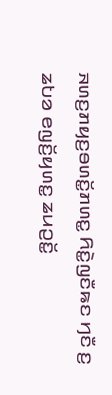ꤏꤛꤢ꤬ꤊꤟꤢ꤬ꤋꤛꤢꤩ꤭ꤊꤛꤢ꤭ ꤖꤢꤧ꤭ꤜꤢꤪꤒꤢ ꤚꤢꤪ ꤢ꤬ ꤘꤝꤤ ꤕꤜꤢꤩ꤬ꤟꤛꤢ꤭ ꤘꤣꤑꤢꤩ꤭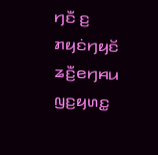ꤚꤢꤪ ꤢ꤬ ꤊꤟꤢꤦꤚꤟꤢꤩ ꤘꤢꤪ꤬ꤕꤚꤌꤣ ꤜꤢ꤬ꤟꤛꤢ꤭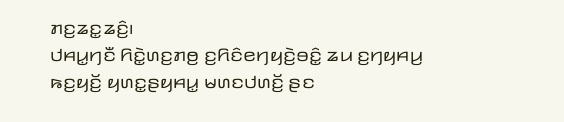ꤊꤢ꤬ꤘꤢ꤭ꤘꤢꤨ꤬꤯
ꤓꤌꤣ꤭ꤚꤢꤪ ꤖꤢꤧ꤭ꤛꤢ꤬ꤊꤥ꤬ ꤢ꤬ꤖꤢꤨꤕꤚꤟꤢꤧ꤬ꤋꤢꤨ꤭ ꤘꤣ ꤢ꤬ꤚꤟꤌꤣ꤬ ꤒꤢ꤬ꤟꤢꤩ꤬ ꤟꤛꤢ꤭ꤔꤟꤌꤣ꤭ ꤗꤛꤢꤓꤛꤢꤩ꤬ ꤔꤢ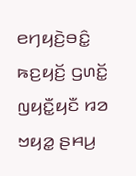ꤕꤚꤟꤢꤧ꤬ꤋꤢꤨ꤭ ꤒꤢ꤬ꤟꤢꤩ꤬ ꤞꤛꤢꤩ꤭ ꤜꤟꤢꤪ꤭ꤟꤢꤪ ꤙꤤ ꤠꤟꤤ꤭ ꤔꤌꤣ꤬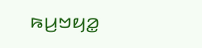ꤒꤣ꤬ꤠꤟꤤ꤭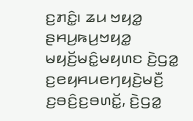ꤢ꤬ꤊꤢꤨ꤭꤯ ꤘꤣ ꤠꤟꤤ꤭ ꤔꤌꤣ꤬ꤒꤣ꤬ꤠꤟꤤ꤭ ꤗꤟꤢꤩ꤬ꤗꤢꤨ꤭ꤗꤟꤛꤢ ꤢꤧ꤬ꤞꤤ꤭ ꤢ꤬ꤕꤟꤌꤣꤕꤚꤟꤢꤧ꤬ꤗꤢꤪ꤬ ꤢ꤬ꤋꤢꤨ꤬ꤢ꤬ꤋꤛꤢꤩ꤭, ꤢꤧ꤬ꤞꤤ꤭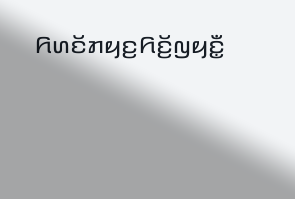ꤖꤛꤢꤩꤊꤟꤢ꤬ꤖꤢꤩ꤬ꤜꤟꤢꤪ꤭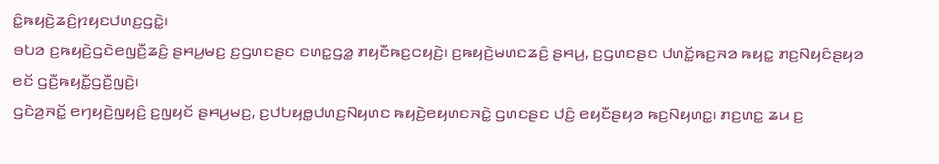ꤢꤨ꤭ꤒꤟꤢꤧ꤬ꤘꤢꤨ꤬ꤐꤟꤢꤓꤛꤢ꤬ꤞꤢꤧ꤭꤯
ꤋꤝꤤ ꤢ꤬ꤒꤟꤢꤧ꤬ꤞꤢꤧꤕꤜꤢꤪ꤬ꤘꤢꤨ꤬ ꤔꤌꤣ꤬ꤗꤢ꤬ ꤢ꤬ꤞꤛꤢꤔꤢ ꤢꤛꤢ꤭ꤞꤤ꤭ ꤊꤟꤢꤪꤒꤢ꤬ꤍꤟꤢꤧ꤬꤯ ꤢ꤬ꤒꤟꤢꤧ꤬ꤗꤛꤢꤘꤢꤨ꤬ ꤔꤌꤣ꤬, ꤢ꤬ꤞꤛꤢꤔꤢ ꤓꤛꤢꤩ꤭ꤒꤢ꤬ꤏꤤ ꤒꤟꤢ꤭ ꤊꤢ꤬ꤡꤟꤢꤨꤔꤟꤤ ꤕꤢꤩ ꤞꤢꤪ꤬ꤒꤟꤢꤪ꤭ꤞꤢꤪ꤬ꤜꤢꤧ꤬꤯
ꤞꤢꤧꤤ꤬ꤏꤢꤩ꤭ ꤕꤚꤟꤢꤧ꤬ꤜꤟꤢꤨ꤬ ꤢ꤬ꤜꤟꤢꤩ ꤔꤌꤣ꤬ꤗꤢ꤬, ꤢ꤬ꤓꤝꤟꤥ꤭ꤓꤛꤢ꤬ꤡꤟꤛꤢ ꤒꤟꤢꤧ꤬ꤕꤟꤛꤢꤏꤢꤧ꤭ ꤞꤛꤢꤔꤢ ꤓꤢꤨ꤬ ꤕꤟꤢꤪꤔꤟꤤ ꤒꤢ꤬ꤡꤟꤛꤢ꤭꤯ ꤊꤢ꤬ꤛꤢ꤭ ꤘꤣ ꤢ꤬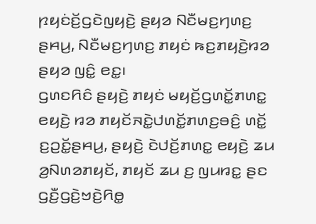ꤐꤟꤢꤦꤢꤩ꤬ꤞꤢꤧꤜꤟꤢꤧ꤬ ꤔꤟꤤ ꤡꤢꤪꤗꤢ꤬ꤚꤛꤢ꤬ ꤔꤌꤣ꤬, ꤡꤢꤪꤗꤢ꤬ꤚꤛꤢ꤬ ꤊꤟꤢꤦ ꤒꤢ꤬ꤊꤟꤢꤧ꤬ꤙꤤ ꤔꤟꤤ ꤜꤢꤨ꤭ ꤕꤢ꤭꤯
ꤞꤛꤢꤖꤢꤨ ꤔꤟꤢꤧ꤬ ꤊꤟꤢꤦ ꤗꤟꤢꤩ꤬ꤞꤛꤢꤩ꤭ꤊꤛꤢ꤭ ꤕꤟꤢꤧ꤬ ꤙꤤ ꤊꤟꤢꤩꤏꤢꤧ꤭ꤓꤛꤢꤩ꤭ꤊꤛꤢ꤬ꤋꤢꤨ꤬ ꤛꤢꤩ꤭ ꤢ꤬ꤑꤢꤩ꤭ꤔꤌꤣ꤬, ꤔꤟꤢꤧ꤬ ꤢꤧꤓꤢꤩ꤬ꤊꤛꤢ꤭ ꤕꤟꤢꤧ꤬ ꤘꤣ ꤤ꤬ꤡꤛꤤꤊꤟꤢꤩ, ꤊꤟꤢꤩ ꤘꤣ ꤢ꤬ ꤜꤣꤙꤢ꤭ ꤔꤢ ꤞꤢꤪ꤬ꤞꤢꤧ꤬ꤠꤢꤧ꤬ꤖꤥ꤭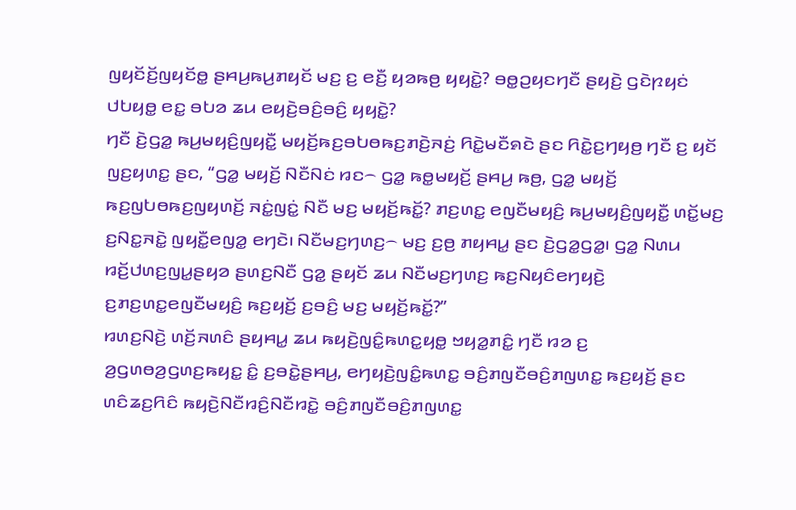ꤜꤟꤢꤩꤢꤩ꤬ꤜꤟꤢꤩꤥ꤭ ꤔꤌꤣ꤬ꤒꤣ꤬ꤊꤟꤢꤩ ꤗꤢ꤬ ꤢ꤬ ꤕꤢꤪ꤬ ꤟꤤꤒꤥ꤬ ꤟꤟꤢꤧ꤭? ꤋꤥ꤭ꤑꤟꤢꤚꤢꤪ ꤔꤟꤢꤧ꤬ ꤞꤢꤧꤐꤟꤢꤦ ꤓꤝꤟꤥ꤭ ꤕꤢ꤭ ꤋꤝꤤ ꤘꤣ ꤕꤟꤢꤧ꤬ꤋꤢꤨ꤬ꤋꤢꤨ꤬ ꤟꤟꤢꤧ꤭?
ꤚꤢꤪ ꤢꤧ꤬ꤞꤤ꤭ ꤒꤣ꤬ꤗꤟꤢꤨ꤬ꤜꤟꤢꤪ꤭ ꤗꤟꤢꤩ꤬ꤒꤢ꤬ꤋꤝꤥꤒꤢ꤬ꤊꤢꤧ꤬ꤏꤢꤦ꤬ ꤖꤢꤧ꤭ꤗꤢꤪꤎꤢꤧ ꤔꤢ ꤖꤢꤧ꤭ꤢ꤬ꤚꤟꤥ꤬ ꤚꤢꤪ ꤢ꤬ ꤟꤢꤩ ꤜꤢ꤬ꤟꤛꤢ꤭ ꤔꤢ, “ꤞꤤ꤭ ꤗꤟꤢꤩ꤬ ꤡꤢꤪꤡꤢꤦ ꤙꤢ꤮ ꤞꤤ꤭ ꤒꤥ꤭ꤗꤟꤢꤩ꤬ ꤔꤌꤣ꤬ ꤒꤥ꤬, ꤞꤤ꤭ ꤗꤟꤢꤩ꤬ ꤒꤢ꤬ꤜꤝꤥꤒꤢ꤬ꤜꤟꤛꤢꤩ꤬ ꤏꤢꤦ꤭ꤜꤢꤦ꤭ ꤡꤢꤪ ꤗꤢ꤬ ꤗꤟꤢꤩ꤬ꤒꤢꤩ꤭? ꤊꤢ꤬ꤛꤢ꤭ ꤕꤜꤢꤪꤗꤟꤢꤨ꤬ ꤒꤣ꤬ꤗꤟꤢꤨ꤬ꤜꤟꤢꤪ꤭ ꤛꤢꤩ꤭ꤗꤢ꤬ ꤢ꤬ꤡꤢ꤭ꤏꤢꤧ꤭ ꤜꤟꤢꤪ꤭ꤕꤜꤤ꤭ ꤕꤚꤢꤧ꤯ ꤡꤢꤪꤗꤢ꤬ꤚꤛꤢ꤬꤮ ꤗꤢ꤬ ꤢ꤬ꤥ꤬ ꤊꤟꤌꤣ꤭ ꤔꤢ ꤢꤧ꤬ꤞꤤ꤭ꤞꤤ꤭꤯ ꤞꤤ꤭ ꤡꤛꤣ ꤙꤢꤩ꤬ꤓꤛꤢ꤬ꤜꤣ꤭ꤔꤟꤤ ꤔꤛꤢ꤬ꤡꤢꤪ ꤞꤤ꤭ ꤔꤟꤢꤩ ꤘꤣ ꤡꤢꤪꤗꤢ꤬ꤚꤛꤢ꤬ ꤒꤢ꤬ꤡꤟꤢꤨꤕꤚꤟꤢꤧ꤬ ꤢ꤬ꤊꤢ꤬ꤛꤢ꤭ꤕꤜꤢꤪꤗꤟꤢꤨ꤬ ꤒꤢ꤬ꤟꤢꤩ꤬ ꤢ꤬ꤋꤢꤨ꤬ ꤗꤢ꤬ ꤗꤟꤢꤩ꤬ꤒꤢꤩ꤭?”
ꤙꤛꤢ꤬ꤡꤢꤧ꤬ ꤛꤢꤩ꤬ꤏꤛꤢꤨ ꤔꤟꤌꤣ꤭ ꤘꤣ ꤒꤟꤢꤧ꤬ꤜꤢꤨ꤭ꤒꤛꤢ꤭ꤟꤥ꤭ ꤠꤟꤤ꤭ꤊꤢꤨ꤭ ꤚꤢꤪ ꤙꤤ ꤢ꤬ ꤤ꤬ꤞꤛꤥꤤ꤬ꤞꤛꤢ꤬ꤒꤟꤢ꤭ ꤢꤨ꤭ ꤢ꤬ꤋꤢꤧ꤭ꤔꤌꤣ꤬, ꤕꤚꤟꤢꤧ꤬ꤜꤢꤨ꤭ꤒꤛꤢ꤭ ꤋꤢꤨ꤬ꤊꤜꤢꤪꤋꤢꤨ꤬ꤊꤜꤛꤢ꤭ ꤒꤢ꤬ꤟꤢꤩ꤬ ꤔꤢ ꤛꤢꤨꤘꤢ꤬ꤖꤢꤨ ꤒꤟꤢꤧ꤬ꤡꤢꤪꤙꤢꤨ꤬ꤡꤢꤪꤙꤢꤧ꤭ ꤋꤢꤨ꤬ꤊꤜꤢꤪꤋꤢꤨ꤬ꤊꤜꤛꤢ꤭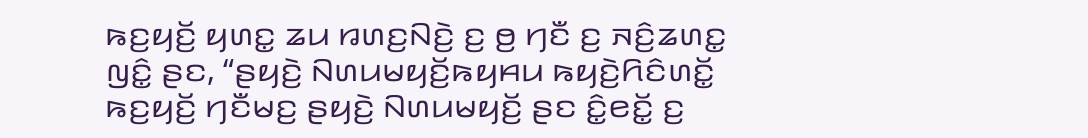ꤒꤢ꤬ꤟꤢꤩ꤬ ꤟꤛꤢ꤭ ꤘꤣ ꤙꤛꤢ꤬ꤡꤢꤧ꤬ ꤢ꤬ ꤥ꤬ ꤚꤢꤪ ꤢ꤬ ꤏꤢꤨ꤬ꤘꤛꤢ꤭ ꤜꤢꤨ꤭ ꤔꤢ, “ꤔꤟꤢꤧ꤬ ꤡꤛꤣꤗꤟꤢꤩ꤬ꤒꤟꤌꤣ ꤒꤟꤢꤧ꤬ꤖꤢꤨꤛꤢꤩ꤭ ꤒꤢ꤬ꤟꤢꤩ꤬ ꤚꤢꤪꤗꤢ꤬ ꤔꤟꤢꤧ꤬ ꤡꤛꤣꤗꤟꤢꤩ꤬ ꤔꤢ ꤢꤨ꤭ꤕꤢꤩ꤭ ꤢ꤬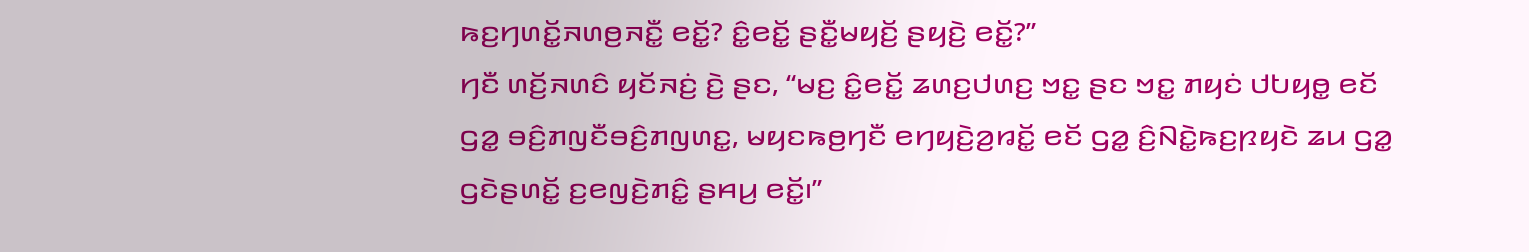ꤒꤢ꤬ꤚꤛꤢꤩ꤭ꤏꤛꤥ꤬ꤏꤢꤪ꤭ ꤕꤢꤩ꤭? ꤢꤨ꤭ꤕꤢꤩ꤭ ꤔꤢꤪ꤭ꤗꤟꤢꤩ꤬ ꤔꤟꤢꤧ꤬ ꤕꤢꤩ꤭?”
ꤚꤢꤪ ꤛꤢꤩ꤬ꤏꤛꤢꤨ ꤟꤢꤩꤏꤢꤦ꤬ ꤢꤧ꤬ ꤔꤢ, “ꤗꤢ꤬ ꤢꤨ꤭ꤕꤢꤩ꤭ ꤘꤛꤢ꤬ꤓꤛꤢ꤬ ꤠꤢ꤭ ꤔꤢ ꤠꤢ꤭ ꤊꤟꤢꤦ ꤓꤝꤟꤥ꤭ ꤕꤢꤩ ꤞꤤ꤭ ꤋꤢꤨ꤬ꤊꤜꤢꤪꤋꤢꤨ꤬ꤊꤜꤛꤢ꤭, ꤗꤟꤢꤒꤥ꤬ꤚꤢꤪ ꤕꤚꤟꤢꤧ꤬ꤤ꤬ꤙꤢꤩ꤭ ꤕꤢꤩ ꤞꤤ꤭ ꤢꤨ꤬ꤡꤢꤧ꤭ꤒꤢ꤬ꤐꤟꤢꤧ ꤘꤣ ꤞꤤ꤭ ꤞꤢꤧꤔꤛꤢꤩ꤭ ꤢ꤬ꤕꤜꤢꤧ꤬ꤊꤢꤨ꤭ ꤔꤌꤣ꤬ ꤕꤢꤩ꤭꤯”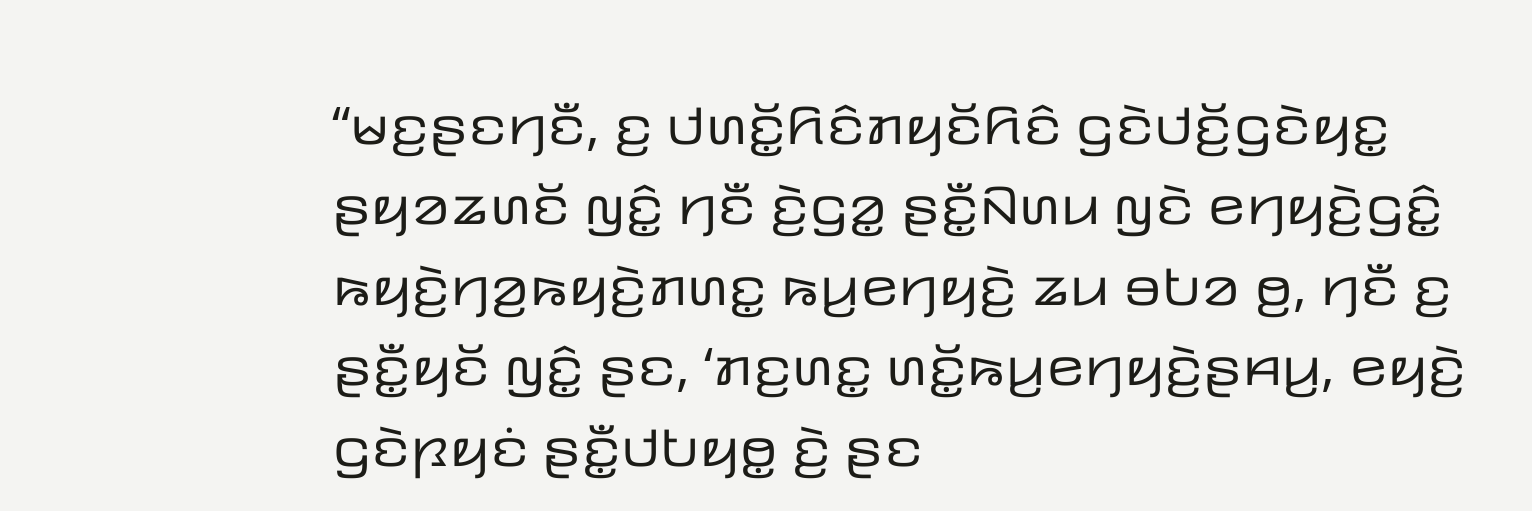“ꤗꤢ꤬ꤔꤢꤚꤢꤪ, ꤢ꤬ ꤓꤛꤢꤩ꤭ꤖꤢꤨꤊꤟꤢꤩꤖꤢꤨ ꤞꤢꤧꤓꤢꤩ꤬ꤞꤢꤧꤟꤢ꤭ ꤔꤟꤤꤘꤛꤢꤩ ꤜꤢꤨ꤭ ꤚꤢꤪ ꤢꤧ꤬ꤞꤤ꤭ ꤔꤢꤪ꤭ꤡꤛꤣ ꤜꤢꤧ ꤕꤚꤟꤢꤧ꤬ꤞꤢꤨ꤭ ꤒꤟꤢꤧ꤬ꤚꤤ꤬ꤒꤟꤢꤧ꤬ꤊꤛꤢ꤭ ꤒꤣ꤬ꤕꤚꤟꤢꤧ꤬ ꤘꤣ ꤋꤝꤤ ꤥ꤬, ꤚꤢꤪ ꤢ꤬ ꤔꤢꤪ꤭ꤟꤢꤩ ꤜꤢꤨ꤭ ꤔꤢ, ‘ꤊꤢ꤬ꤛꤢ꤭ ꤛꤢꤩ꤭ꤒꤣ꤬ꤕꤚꤟꤢꤧ꤬ꤔꤌꤣ꤬, ꤕꤟꤢꤧ꤬ ꤞꤢꤧꤐꤟꤢꤦ ꤔꤢꤪ꤭ꤓꤝꤟꤥ꤭ ꤢꤧ꤬ ꤔꤢ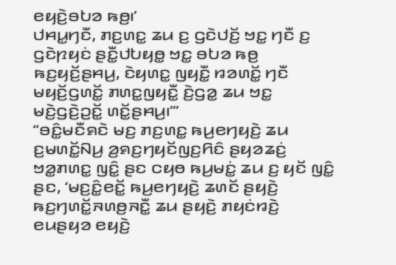ꤕꤟꤢꤧ꤬ꤋꤝꤤ ꤒꤥ꤬꤯’
ꤓꤌꤣ꤭ꤚꤢꤪ, ꤊꤢ꤬ꤛꤢ꤭ ꤘꤣ ꤢ꤬ ꤞꤢꤧꤓꤢꤩ꤬ ꤠꤢ꤭ ꤚꤢꤪ ꤢ꤬ ꤞꤢꤧꤐꤟꤢꤦ ꤔꤢꤪ꤭ꤓꤝꤟꤥ꤭ ꤠꤢ꤭ ꤋꤝꤤ ꤒꤥ꤬ ꤒꤢ꤬ꤟꤢꤩ꤬ꤔꤌꤣ꤬, ꤢꤧꤟꤛꤢ꤭ ꤜꤟꤢꤪ꤭ ꤙꤤꤛꤢꤩ꤭ ꤚꤢꤪ ꤗꤟꤢꤩ꤬ꤞꤛꤢꤩ꤭ ꤊꤛꤢ꤭ꤜꤟꤢꤪ꤭ ꤢꤧ꤬ꤞꤤ꤭ ꤘꤣ ꤠꤢ꤭ ꤗꤢꤧ꤬ꤞꤢꤧ꤬ꤑꤢꤩ꤭ ꤛꤢꤩ꤭ꤔꤌꤣ꤬꤯’”
“ꤋꤢꤨ꤭ꤗꤢꤪꤎꤢꤧ ꤗꤢ꤬ ꤊꤢ꤬ꤛꤢ꤭ ꤒꤣ꤬ꤕꤚꤟꤢꤧ꤬ ꤘꤣ ꤢ꤬ꤗꤛꤢꤩ꤭ꤡꤣ꤬ ꤤ꤬ꤎꤢ꤬ꤚꤟꤢꤩꤜꤢ꤬ꤖꤢꤨ ꤔꤟꤤꤘꤢꤦ꤬ ꤠꤤ꤭ꤊꤛꤢ꤭ ꤜꤢꤨ꤭ ꤔꤢ ꤍꤟꤥ ꤒꤣ꤬ꤗꤢꤦ꤭ ꤘꤣ ꤢ꤬ ꤟꤢꤩ ꤜꤢꤨ꤭ ꤔꤢ, ‘ꤗꤢ꤬ꤢꤨ꤭ꤕꤢꤩ꤭ ꤒꤣ꤬ꤕꤚꤟꤢꤧ꤬ ꤘꤛꤢꤩ ꤔꤟꤢꤧ꤬ ꤒꤢ꤬ꤚꤛꤢꤩ꤭ꤏꤛꤥ꤬ꤏꤢꤪ꤭ ꤘꤣ ꤔꤟꤢꤧ꤬ ꤊꤟꤢꤦꤙꤢꤧ꤬ ꤕꤣꤔꤟꤤ ꤕꤟꤢꤧ꤬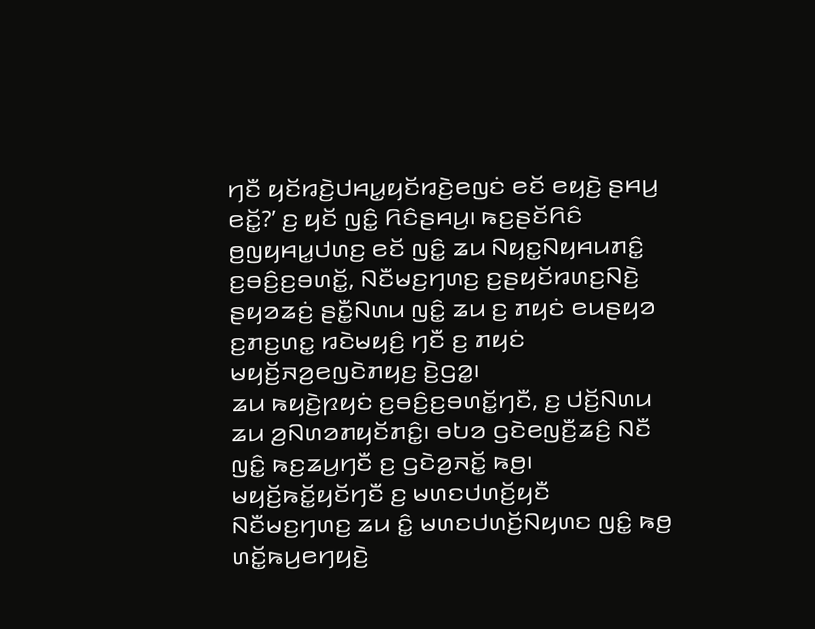ꤚꤢꤪ ꤟꤢꤩꤙꤢꤧ꤬ꤓꤌꤣ꤭ꤟꤢꤩꤙꤢꤧ꤬ꤕꤜꤢꤦ ꤕꤢꤩ ꤕꤟꤢꤧ꤬ ꤔꤌꤣ꤬ ꤕꤢꤩ꤭?’ ꤢ꤬ ꤟꤢꤩ ꤜꤢꤨ꤭ ꤖꤢꤨꤔꤌꤣ꤬꤯ ꤒꤢ꤬ꤔꤢꤩꤖꤢꤨ ꤥ꤬ꤜꤟꤌꤣ꤭ꤓꤛꤢ꤬ ꤕꤢꤩ ꤜꤢꤨ꤭ ꤘꤣ ꤡꤟꤢ꤭ꤡꤟꤌꤣꤊꤢꤨ꤭ ꤢ꤬ꤋꤢꤨ꤬ꤢ꤬ꤋꤛꤢꤩ꤭, ꤡꤢꤪꤗꤢ꤬ꤚꤛꤢ꤬ ꤢ꤬ꤔꤟꤢꤩꤙꤛꤢ꤬ꤡꤢꤧ꤬ ꤔꤟꤤꤘꤢꤦ꤬ ꤔꤢꤪ꤭ꤡꤛꤣ ꤜꤢꤨ꤭ ꤘꤣ ꤢ꤬ ꤊꤟꤢꤦ ꤕꤣꤔꤟꤤ ꤢ꤬ꤊꤢ꤬ꤛꤢ꤭ ꤙꤢꤧꤗꤟꤢꤨ꤬ ꤚꤢꤪ ꤢ꤬ ꤊꤟꤢꤦ ꤗꤟꤢꤩ꤬ꤏꤤ꤬ꤕꤜꤢꤧꤊꤟꤢ꤬ ꤢꤧ꤬ꤞꤤ꤭꤯
ꤘꤣ ꤒꤟꤢꤧ꤬ꤐꤟꤢꤦ ꤢ꤬ꤋꤢꤨ꤬ꤢ꤬ꤋꤛꤢꤩ꤭ꤚꤢꤪ, ꤢ꤬ ꤓꤢꤩ꤬ꤡꤛꤣ ꤘꤣ ꤤ꤬ꤡꤛꤤꤊꤟꤢꤩꤊꤢꤨ꤭꤯ ꤋꤝꤤ ꤞꤢꤧꤕꤜꤢꤪ꤬ꤘꤢꤨ꤬ ꤡꤢꤪ ꤜꤢꤨ꤭ ꤒꤢ꤬ꤘꤣ꤬ꤚꤢꤪ ꤢ꤬ ꤞꤢꤧꤤ꤬ꤏꤢꤩ꤭ ꤒꤥ꤬꤯ ꤗꤟꤢꤩ꤬ꤒꤢꤩ꤭ꤟꤢꤩꤚꤢꤪ ꤢ꤬ ꤗꤛꤢꤓꤛꤢꤩ꤬ꤟꤢꤪ ꤡꤢꤪꤗꤢ꤬ꤚꤛꤢ꤬ ꤘꤣ ꤢꤨ꤭ ꤗꤛꤢꤓꤛꤢꤩ꤬ꤡꤟꤛꤢ ꤜꤢꤨ꤭ ꤒꤥ꤬ ꤛꤢꤩ꤭ꤒꤣ꤬ꤕꤚꤟꤢꤧ꤬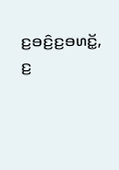ꤢ꤬ꤋꤢꤨ꤬ꤢ꤬ꤋꤛꤢꤩ꤭, ꤢ꤬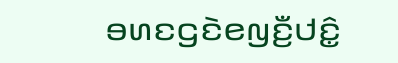ꤋꤛꤢꤞꤢꤧꤕꤜꤢꤪ꤬ꤓꤢꤨ꤭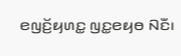ꤕꤜꤢꤩ꤬ꤟꤛꤢ꤭ ꤜꤢ꤭ꤕꤟꤥ ꤡꤢꤪ꤯